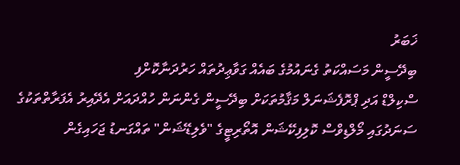ޚަބަރު
ބިދޭސީން މަސައްކަތު ގެނައުމުގެ ބައެއް ގަވާޢިދުތައް ހަރުދަނާކޮށްފި
ސްކިލްޑް އަދި ޕްރޮފެޝަނަލް މަޤާމުތަކަށް ބިދޭސީން ގެންނަން ހުއްދައަށް އެދޭއިރު އެފަރާތްތަކުގެ ސަނަދުގައި މޯލްޑިވްސް ކޮލިފިކޭޝަން އޮތޯރިޓީގެ "ވެލިޑޭޝަން" ތައްގަނޑު ޖަހައިގެން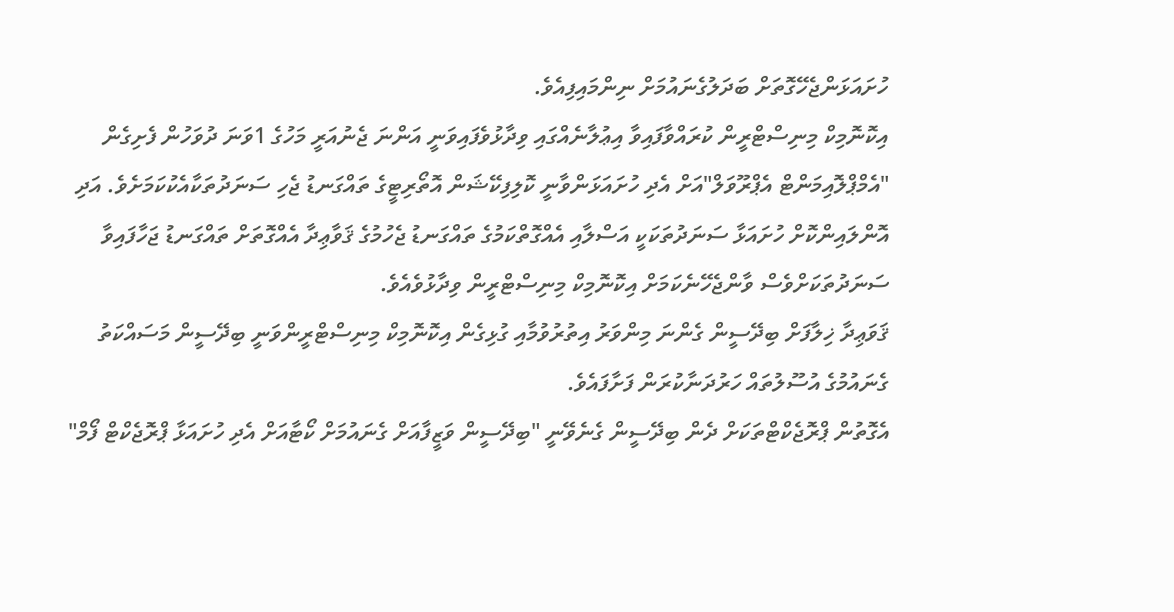ހުށައަޅަންޖެހޭގޮތަށް ބަދަލުގެނައުމަށް ނިންމައިފިއެވެ.
އިކޮނޮމިކް މިނިސްޓްރީން ކުރައްވާފައިވާ އިޢުލާނެއްގައި ވިދާޅުވެފައިވަނީ އަންނަ ޖެނުއަރީ މަހުގެ 1ވަނަ ދުވަހުން ފެށިގެން "އެމްޕްލޮއިމަންޓް އެޕްރޫވަލް"އަށް އެދި ހުށައަޅަންވާނީ ކޮލިފިކޭޝަން އޮތޯރިޓީގެ ތައްގަނޑު ޖެހި ސަނަދުތަކާއެކުކަމަށެވެ. އަދި އޮންލައިންކޮށް ހުށައަޅާ ސަނަދުތަކަކީ އަސްލާއި އެއްގޮތްކަމުގެ ތައްގަނޑު ޖެހުމުގެ ޤަވާޢިދާ އެއްގޮތަށް ތައްގަނޑު ޖަހާފައިވާ ސަނަދުތަކަށްވެސް ވާންޖެހޭނެކަމަށް އިކޮނޮމިކް މިނިސްޓްރީން ވިދާޅުވެއެވެ.
ޤަވަޢިދާ ޚިލާފަށް ބިދޭސީން ގެންނަ މިންވަރު އިތުރުވުމާއި ގުޅިގެން އިކޮނޮމިކް މިނިސްޓްރީންވަނީ ބިދޭސީން މަސައްކަތު ގެނައުމުގެ އުސޫލުތައް ހަރުދަނާކުރަން ފަށާފައެވެ.
އެގޮތުން ޕްރޮޖެކްޓްތަކަށް ދެން ބިދޭސީން ގެނެވޭނީ "ބިދޭސީން ވަޒީފާއަށް ގެނައުމަށް ކޯޓާއަށް އެދި ހުށައަޅާ ޕްރޮޖެކްޓް ފޯމް"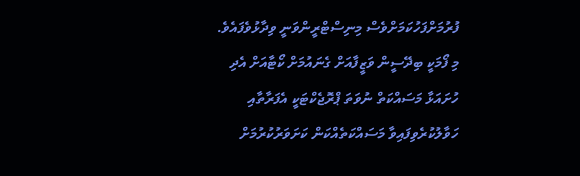ފުރުމަށްފަހުކަމަށްވެސް މިނިސްޓްރީންވަނީ ވިދާޅުވެފައެވެ. މި ފޯމަކީ ބިދޭސީން ވަޒީފާއަށް ގެނައުމަށް ކޯޓާއަށް އެދި ހުށައަޅާ މަސައްކަތް ނުވަތަ ޕްރޮޖެކްޓަކީ އެފަރާތާއި ހަވާލުކުރެވިފައިވާ މަސައްކަތެއްކަން ކަށަވަރުކުރުމަށް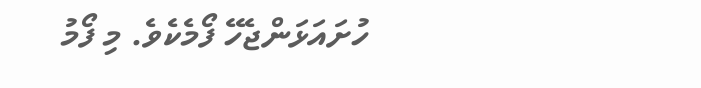ހުށައަޅަންޖެހޭ ފޯމެކެވެ. މި ފޯމު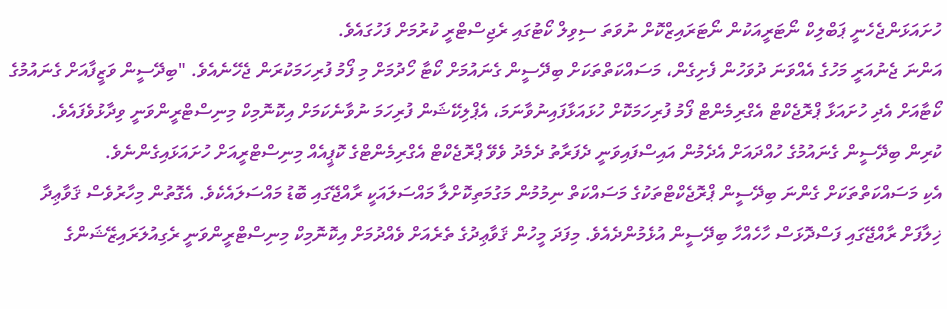ހުށައަޅަންޖެހެނީ ޕަބްލިކް ނޯޓަރީއަކުން ނޯޓަރައިޒްކޮށް ނުވަތަ ސިވިލް ކޯޓުގައި ރެޖިސްޓްރީ ކުރުމަށް ފަހުގައެވެ.
އަންނަ ޖެނުއަރީ މަހުގެ އެއްވަނަ ދުވަހުން ފެށިގެން، މަސައްކަތްތަކަށް ބިދޭސީން ގެނައުމަށް ކޯޓާ ހޯދުމަށް މި ފޯމު ފުރިހަމަކުރަން ޖެހޭނެއެވެ. "ބިދޭސީން ވަޒީފާއަށް ގެނައުމުގެ ކޯޓާއަށް އެދި ހުށައަޅާ ޕްރޮޖެކްޓް އެގްރިމެންޓް ފޯމު ފުރިހަމަކޮށް ހުޅައަޅާފައިނުވާނަމަ، އެޕްލިކޭޝަން ފުރިހަމަ ނުވާނެކަމަށް އިކޮނޮމިކް މިނިސްޓްރީންވަނީ ވިދާޅުވެފައެވެ.
ކުރިން ބިދޭސީން ގެނައުމުގެ ހުއްދައަށް އެދެމުން އައިސްފައިވަނީ ދެފަރާތު ދެމެދު ވެވޭ ޕްރޮޖެކްޓް އެގްރިމެންޓްގެ ކޮޕީއެއް މިނިސްޓްރީއަށް ހުށައަޅައިގެންނެވެ.
އެކި މަސައްކަތްތަކަށް ގެންނަ ބިދޭސީން ޕްރޮޖެކްޓްތަކުގެ މަސައްކަތް ނިމުމުން މަގުމަތިކޮށްލާ މައްސަލައަކީ ރާއްޖޭގައި ބޮޑު މައްސަލައެކެވެ. އެގޮތުން މިހާރުވެސް ޤަވާޢިދާ ޚިލާފަށް ރާއްޖޭގައި ފަސްދޮޅަސް ހާހެއްހާ ބިދޭސީން އުޅެމުންދެއެވެ. މިފަދަ މީހުން ޤަވާޢިދުގެ ތެރެއަށް ވެއްދުމަށް އިކޮނޮމިކް މިނިސްޓްރީންވަނީ ރެގިއުލަރައިޒޭޝަންގެ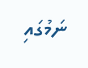ނަމުގައި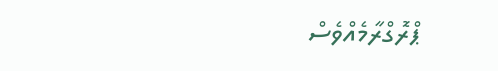ޕްރޮގްރާމެއްވެސް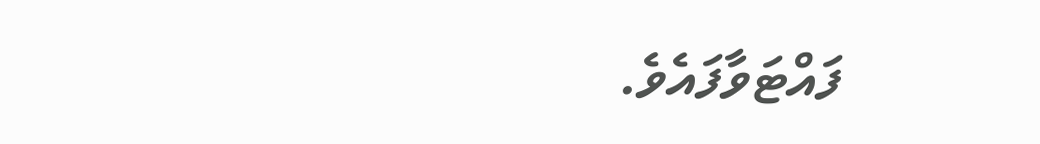ފައްޓަވާފައެވެ.